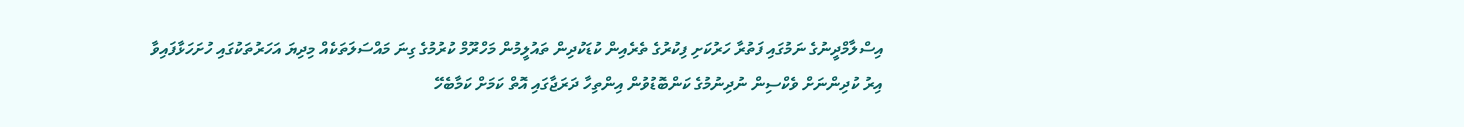އިސްލާމްދީނުގެ ނަމުގައި ފަތުރާ ހަރުކަށި ފިކުރުގެ ތެރެއިން ކުޑަކުދިން ތައުލީމުން މަހްރޫމް ކުރުމުގެ ގިނަ މައްސަލަތަކެއް މިދިޔަ އަހަރުތަކުގައި ހުށަހަޅާފައިވާ އިރު ކުދިންނަށް ވެކްސިން ނުދިނުމުގެ ކަންބޮޑުވުން އިންތިހާ ދަރަޖާގައި އޮތް ކަމަށް ކަމާބެހޭ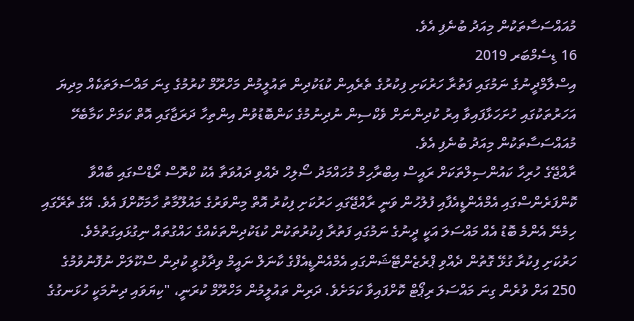މުއައްސަސާތަކުން މިއަދު ބުނެފި އެވެ.
16 ޑިސެމްބަރ 2019
އިސްލާމްދީނުގެ ނަމުގައި ފަތުރާ ހަރުކަށި ފިކުރުގެ ތެރެއިން ކުޑަކުދިން ތައުލީމުން މަހްރޫމް ކުރުމުގެ ގިނަ މައްސަލަތަކެއް މިދިޔަ އަހަރުތަކުގައި ހުށަހަޅާފައިވާ އިރު ކުދިންނަށް ވެކްސިން ނުދިނުމުގެ ކަންބޮޑުވުން އިންތިހާ ދަރަޖާގައި އޮތް ކަމަށް ކަމާބެހޭ މުއައްސަސާތަކުން މިއަދު ބުނެފި އެވެ.
ރާއްޖޭގެ ހުރިހާ ކައުންސިލްތަކަށް ރައީސް އިބްރާހިމް މުހައްމަދު ސޯލިހް ދެއްވި ދައުވަތާ އެކު ކްރޮސް ރޯޑްސްގައި ބާއްވާ ކޮންފަރެންސްގައި އެމްއެންޑީއެފާއި ފުލުހުން ވަނީ ރާއްޖޭގައި ހަރުކަށި ފިކުރު އޮތް މިންވަރުގެ މައުލޫމާތު ހާމަކޮށްފަ އެވެ. އޭގެ ތެރޭގައި ހިމެނޭ އެންމެ ބޮޑު އެއް މައްސަލަ އަކީ ދީނުގެ ނަމުގައި ފަތުރާ ފިކުރުތަކުން ކުޑަކުދިންތަކެއްގެ ހައްގުތައް ނިގުޅައިގަތުމެވެ.
ހަރުކަށި ފިކުރާ ގުޅޭ ގޮތުން ދެއްވި ޕްރެޒެންޓޭޝަންގައި އެމްއެންޑީއެފްގެ ކާނަލް ނައީމް ވިދާޅުވީ ކުދިން ސްކޫލަށް ނުފޮނުވުމުގެ 250 އަށް ވުރެން ގިނަ މައްސަލަ ރިޕޯޓް ކޮށްފައިވާ ކަމަށެވެ. ދަރިން ތައުލީމުން މަހްރޫމް ކުރަނީ، "ކިޔަވައި ދިނުމަކީ ހުޅަނގުގެ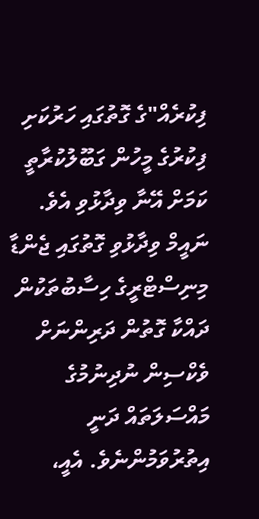ފިކުރެއް"ގެ ގޮތުގައި ހަރުކަށި ފިކުރުގެ މީހުން ގަބޫލުކުރާތީ ކަމަށް އޭނާ ވިދާޅުވި އެވެ.
ނައީމް ވިދާޅުވި ގޮތުގައި ޖެންޑާ މިނިސްޓްރީގެ ހިސާބުތަކުން ދައްކާ ގޮތުން ދަރިންނަށް ވެކްސިން ނުދިނުމުގެ މައްސަލަތައް ދަނީ އިތުރުވަމުންނެވެ. އެއީ،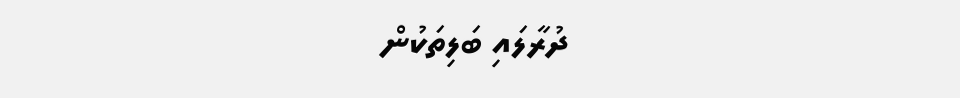ދުރާލައި ބަލިތަކުން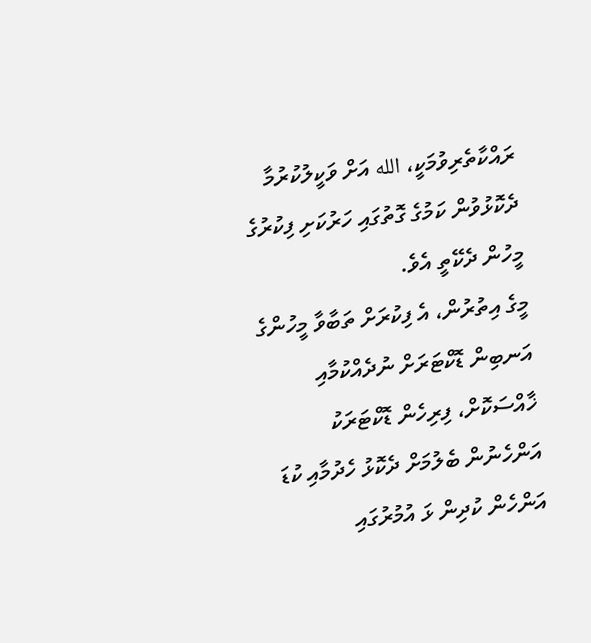ރައްކާތެރިވުމަކީ، الله އަށް ވަކީލުކުރުމާ ދެކޮޅުވުން ކަމުގެ ގޮތުގައި ހަރުކަށި ފިކުރުގެ މީހުން ދެކޭތީ އެވެ.
މީގެ އިތުރުން، އެ ފިކުރަށް ތަބާވާ މީހުންގެ އަނބިން ޑޮކްޓަރަށް ނުދެއްކުމާއި ޚާއްސަކޮށް، ފިރިހެން ޑޮކްޓަރަކު އަންހެނުން ބެލުމަށް ދެކޮޅު ހެދުމާއި ކުޑަ އަންހެން ކުދިން ޅަ އުމުރުގައި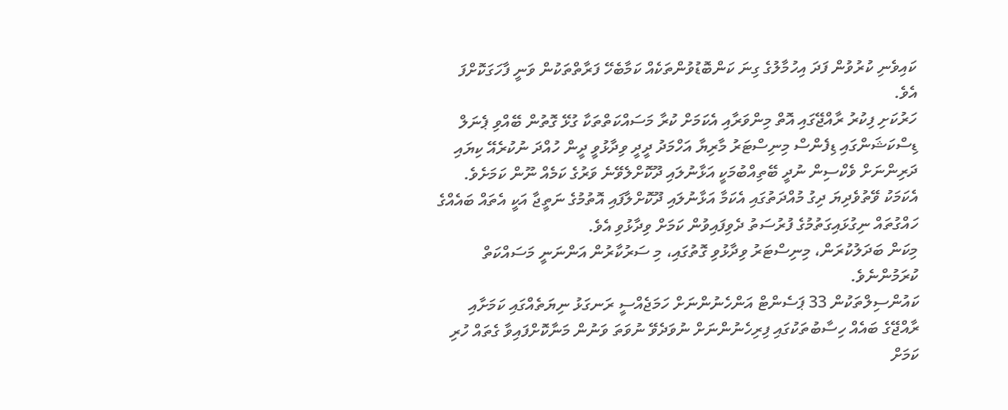ކައިވެނި ކުރުވުން ފަދަ އިހުމާލުގެ ގިނަ ކަންބޮޑުވުންތަކެއް ކަމާބެހޭ ފަރާތްތަކުން ވަނީ ފާހަގަކޮށްފަ އެވެ.
ހަރުކަށި ފިކުރު ރާއްޖޭގައި އޮތް މިންވަރާއި އެކަމަށް ކުރާ މަސައްކަތްތަކާ ގުޅޭ ގޮތުން ބޭއްވި ޕެނަލް ޑިސްކަޝަންގައި ޑިފެންސް މިނިސްޓަރު މާރިޔާ އަހްމަދު ދީދީ ވިދާޅުވީ ދީން ހުއްދަ ނުކުރެއޭ ކިޔައި ދަރިންނަށް ވެކްސިން ނުދީ ބޭތިއްބުމަކީ އަޅާނުލައި ދޫކޮށްލެވޭނެ ވަރުގެ ކަމެއް ނޫން ކަމަށެވެ. އެކަމަކު ވޭތުވެދިޔަ ދިގު މުއްދަތުގައި އެކަމާ އަޅާނުލައި ދޫކޮށްލާފައި އޮތުމުގެ ނަތީޖާ އަކީ އެތައް ބައެއްގެ ހައްގުތައް ނިގުޅައިގަތުމުގެ ފުރުސަތު ދެވިފައިވުން ކަމަށް ވިދާޅުވި އެވެ.
މިކަން ބަދަލުކުރަން، މިނިސްޓަރު ވިދާޅުވި ގޮތުގައި، މި ސަރުކާރުން އަންނަނީ މަސައްކަތް ކުރަމުންނެވެ.
ކައުންސިލްތަކުން 33 ޕަސެންޓް އަންހެނުންނަށް ހަމަޖެއްސީ ރަނގަޅު ނިޔަތެއްގައި ކަމަށާއި ރާއްޖޭގެ ބައެއް ހިސާބުތަކުގައި ފިރިހެނުންނަށް ނުވަދެވޭ ނުވަތަ ވަނުން މަނާކޮށްފައިވާ ގެތައް ހުރި ކަމަށް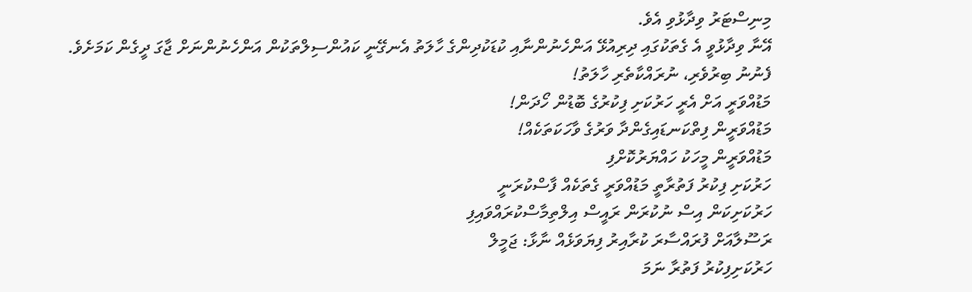މިނިސްޓަރު ވިދާޅުވި އެވެ.
އޭނާ ވިދާޅުވީ އެ ގެތަކުގައި ދިރިއުޅޭ އަންހެނުންނާއި ކުޑަކުދިންގެ ހާލަތު އެނގޭނީ ކައުންސިލްތަކުން އަންހެނުންނަށް ޖާގަ ދީގެން ކަމަށެވެ.
ފެނުނު ބިރުވެރި، ނުރައްކާތެރި ހާލަތު!
މަޑުއްވަރީ އަށް އެރީ ހަރުކަށި ފިކުރުގެ ބޮޑުން ހޯދަން!
މަޑުއްވަރީން ފިތްކަނޑައިގެންދާ ވަރުގެ ވާހަކަތަކެއް!
މަޑުއްވަރީން މީހަކު ހައްޔަރުކޮށްފި
ހަރުކަށި ފިކުރު ފަތުރާތީ މަޑުއްވަރީ ގެތަކެއް ފާސްކުރަނީ
ހަރުކަށިކަން އިސް ނުކުރަން ރައީސް އިލްތިމާސްކުރައްވައިފި
ރަސޫލާއަށް ފުރައްސާރަ ކުރާއިރު ފިޔަވަޅެއް ނާޅާ: ޖަމީލް
ހަރުކަށިފިކުރު ފަތުރާ ނަމަ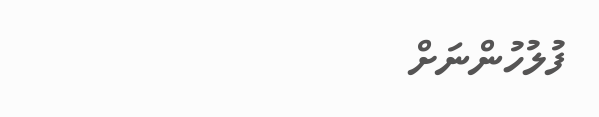ފުލުހުންނަށް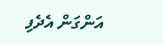އަންގަން އެދެފި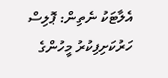އެލާޓަކު ނެތިން: ޕޮލިސް
ހަރުކަށިފިކުރު މީހުންގެ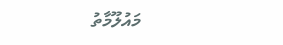މައުލޫމާތު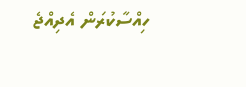ހިއްސާކުރަން އެދިއްޖެ